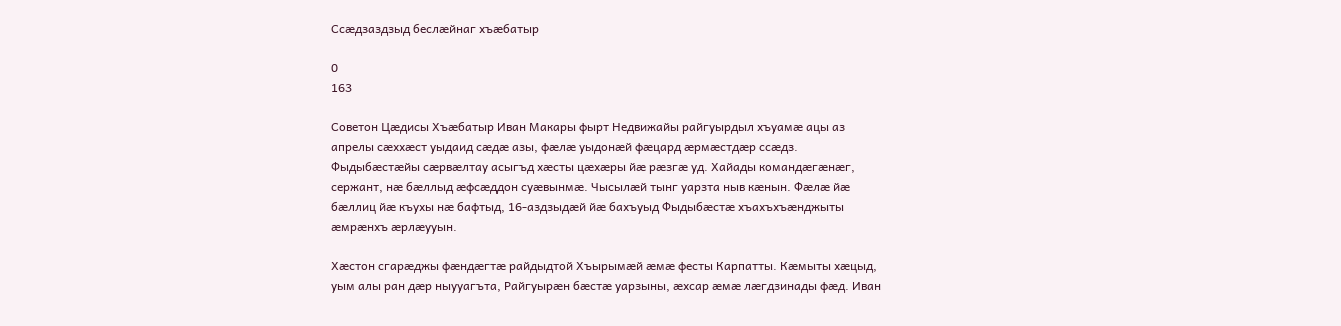Ссæдзаздзыд беслæйнаг хъæбатыр

0
163

Советон Цæдисы Хъæбатыр Иван Макары фырт Недвижайы райгуырдыл хъуамæ ацы аз апрелы сæххæст уыдаид сæдæ азы, фæлæ уыдонæй фæцард æрмæстдæр ссæдз. Фыдыбæстæйы сæрвæлтау асыгъд хæсты цæхæры йæ рæзгæ уд. Хайады командæгæнæг, сержант, нæ бæллыд æфсæддон суæвынмæ. Чысылæй тынг уарзта ныв кæнын. Фæлæ йæ бæллиц йæ къухы нæ бафтыд, 16-аздзыдæй йæ бахъуыд Фыдыбæстæ хъахъхъæнджыты æмрæнхъ æрлæууын.

Хæстон сгарæджы фæндæгтæ райдыдтой Хъырымæй æмæ фесты Карпатты. Кæмыты хæцыд, уым алы ран дæр ныууагъта, Райгуырæн бæстæ уарзыны, æхсар æмæ лæгдзинады фæд. Иван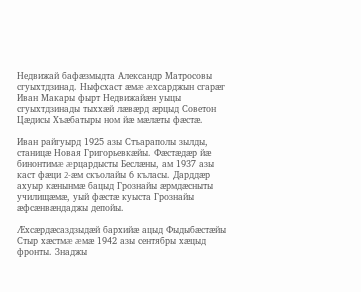Недвижай бафæзмыдта Александр Матросовы сгуыхтдзинад. Ныфсхаст æмæ æхсарджын сгарæг Иван Макары фырт Недвижайæн уыцы сгуыхтдзинады тыххæй лæвæрд æрцыд Советон Цæдисы Хъæбатыры ном йæ мæлæты фæстæ.

Иван райгуырд 1925 азы Стъараполы зылды, станицæ Новая Григорьевкæйы. Фæстæдæр йæ бинонтимæ æрцардысты Беслæны, ам 1937 азы каст фæци 2-æм скъолайы 6 къласы. Дарддæр ахуыр кæнынмæ бацыд Грознайы æрмдæсныты  училищæмæ, уый фæстæ куыста Грознайы æфсæнвæндаджы депойы.

Æхсæрдæсаздзыдæй бархийæ ацыд Фыдыбæстæйы Стыр хæстмæ æмæ 1942 азы сентябры хæцыд фронты. Знаджы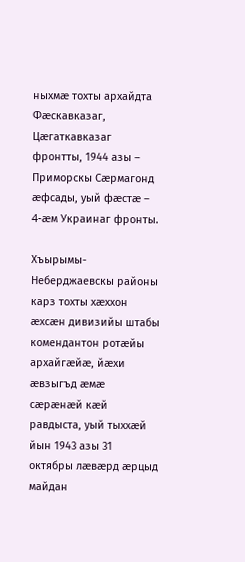ныхмæ тохты архайдта  Фæскавказаг, Цæгаткавказаг фронтты, 1944 азы – Приморскы Сæрмагонд æфсады, уый фæстæ – 4-æм Украинаг фронты.

Хъырымы-Неберджаевскы районы карз тохты хæххон æхсæн дивизийы штабы комендантон ротæйы архайгæйæ, йæхи æвзыгъд æмæ сæрæнæй кæй равдыста, уый тыххæй йын 1943 азы 31 октябры лæвæрд æрцыд майдан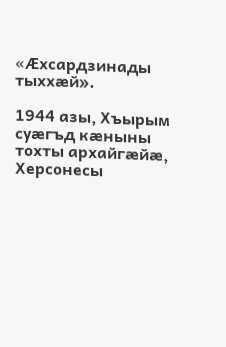«Æхсардзинады тыххæй».

1944 азы, Хъырым суæгъд кæныны тохты архайгæйæ, Херсонесы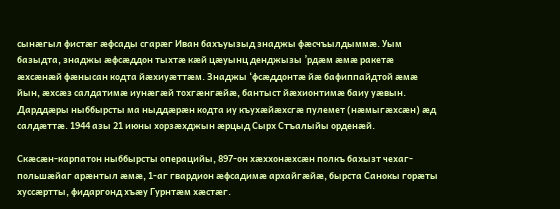сынæгыл фистæг æфсады сгарæг Иван бахъуызыд знаджы фæсчъылдыммæ. Уым базыдта, знаджы æфсæддон тыхтæ кæй цæуынц денджызы ’рдæм æмæ ракетæ æхсæнæй фæнысан кодта йæхиуæттæм. Знаджы ‘фсæддонтæ йæ бафиппайдтой æмæ йын, æхсæз салдатимæ иунæгæй тохгæнгæйæ, бантыст йæхионтимæ баиу уæвын. Дарддæры ныббырсты ма ныддæрæн кодта иу къухæйæхсгæ пулемет (нæмыгæхсæн) æд салдæттæ. 1944 азы 21 июны хорзæхджын æрцыд Сырх Стъалыйы орденæй.

Скæсæн-карпатон ныббырсты операцийы, 897-он хæххонæхсæн полкъ бахызт чехаг-польшæйаг арæнтыл æмæ, 1-аг гвардион æфсадимæ архайгæйæ, бырста Санокы горæты хуссæртты, фидаргонд хъæу Гурнтæм хæстæг.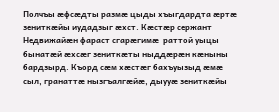Полчъы æфсæдты размæ цыды хъыгдардта æртæ зениткæйы иудадзыг æхст. Кæстæр сержант Недвижайæн фараст сгарæгимæ  раттой уыцы бынатæй æхсæг зениткæты ныддæрæн кæныны бардзырд. Къорд сæм хæстæг бахъуызыд æмæ сыл, гранаттæ нызгъалгæйæ, дыууæ зениткæйы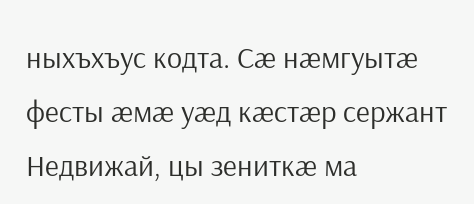ныхъхъус кодта. Сæ нæмгуытæ фесты æмæ уæд кæстæр сержант Недвижай, цы зениткæ ма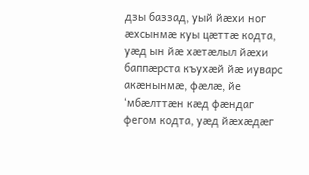дзы баззад, уый йæхи ног æхсынмæ куы цæттæ кодта, уæд ын йæ хæтæлыл йæхи
баппæрста къухæй йæ иуварс акæнынмæ, фæлæ, йе ‘мбæлттæн кæд фæндаг фегом кодта, уæд йæхæдæг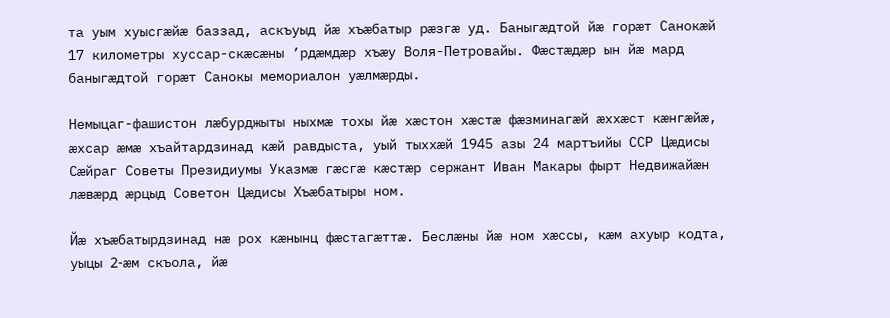та уым хуысгæйæ баззад, аскъуыд йæ хъæбатыр рæзгæ уд. Баныгæдтой йæ горæт Санокæй 17 километры хуссар-скæсæны ’рдæмдæр хъæу Воля-Петровайы. Фæстæдæр ын йæ мард баныгæдтой горæт Санокы мемориалон уæлмæрды.

Немыцаг-фашистон лæбурджыты ныхмæ тохы йæ хæстон хæстæ фæзминагæй æххæст кæнгæйæ, æхсар æмæ хъайтардзинад кæй равдыста, уый тыххæй 1945 азы 24 мартъийы ССР Цæдисы Сæйраг Советы Президиумы Указмæ гæсгæ кæстæр сержант Иван Макары фырт Недвижайæн лæвæрд æрцыд Советон Цæдисы Хъæбатыры ном.

Йæ хъæбатырдзинад нæ рох кæнынц фæстагæттæ. Беслæны йæ ном хæссы, кæм ахуыр кодта, уыцы 2-æм скъола, йæ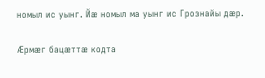номыл ис уынг. Йæ номыл ма уынг ис Грознайы дæр.

Æрмæг бацæттæ кодта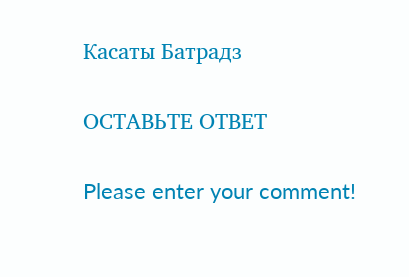Касаты Батрадз

ОСТАВЬТЕ ОТВЕТ

Please enter your comment!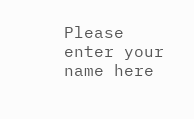Please enter your name here